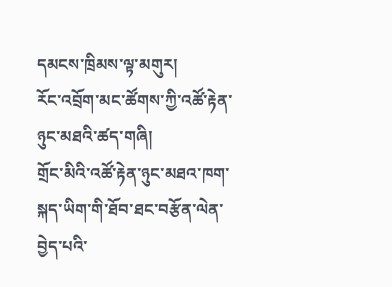དམངས་ཁྲིམས་ལྟ་མགུར།
རོང་འབྲོག་མང་ཚོགས་ཀྱི་འཚོ་རྟེན་ཉུང་མཐའི་ཚད་གཞི།
གྲོང་མིའི་འཚོ་རྟེན་ཉུང་མཐའ་ཁག་
སྐད་ཡིག་གི་ཐོབ་ཐང་བརྩོན་ལེན་བྱེད་པའི་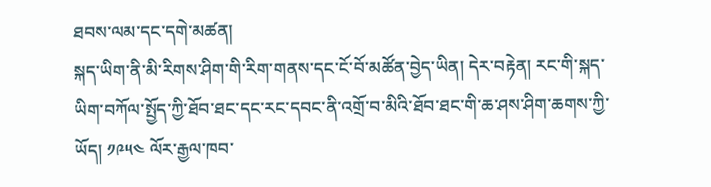ཐབས་ལམ་དང་དགེ་མཚན།
སྐད་ཡིག་ནི་མི་རིགས་ཤིག་གི་རིག་གནས་དང་ངོ་བོ་མཚོན་བྱེད་ཡིན། དེར་བརྟེན། རང་གི་སྐད་ཡིག་བཀོལ་སྤྱོད་ཀྱི་ཐོབ་ཐང་དང་རང་དབང་ནི་འགྲོ་བ་མིའི་ཐོབ་ཐང་གི་ཆ་ཤས་ཤིག་ཆགས་ཀྱི་ཡོད། ༡༩༥༤ ལོར་རྒྱལ་ཁབ་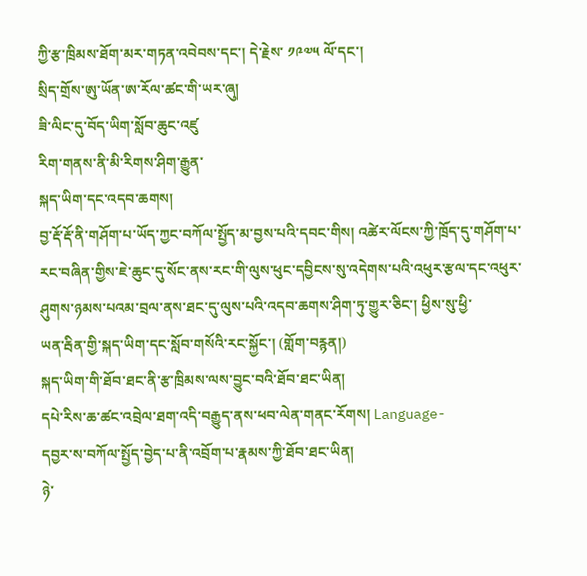ཀྱི་རྩ་ཁྲིམས་ཐོག་མར་གཏན་འབེབས་དང་། དེ་རྗེས་ ༡༩༧༥ ལོ་དང་།
སྲིད་གྲོས་ཨུ་ཡོན་ཨ་རོལ་ཚང་གི་ཡར་ཞུ།
ཟི་ལིང་དུ་བོད་ཡིག་སློབ་ཆུང་འཛུ
རིག་གནས་ནི་མི་རིགས་ཤིག་རྒྱུན་
སྐད་ཡིག་དང་འདབ་ཆགས།
བྱ་རྡོ་རྡོ་ནི་གཤོག་པ་ཡོད་ཀྱང་བཀོལ་སྤྱོད་མ་བྱས་པའི་དབང་གིས། འཚེར་ལོངས་ཀྱི་ཁྲོད་དུ་གཤོག་པ་རང་བཞིན་གྱིས་ཇེ་ཆུང་དུ་སོང་ནས་རང་གི་ལུས་ཕུང་དབྱིངས་སུ་འདེགས་པའི་འཕུར་རྩལ་དང་འཕུར་ཤུགས་ཉམས་པའམ་བྲལ་ནས་ཐང་དུ་ལུས་པའི་འདབ་ཆགས་ཤིག་ཏུ་གྱུར་ཅིང་། ཕྱིས་སུ་ཕྱི་
ཡན་རྦིན་གྱི་སྐད་ཡིག་དང་སློབ་གསོའི་རང་སྐྱོང་། (གློག་བརྙན།)
སྐད་ཡིག་གི་ཐོབ་ཐང་ནི་རྩ་ཁྲིམས་ལས་བྱུང་བའི་ཐོབ་ཐང་ཡིན།
དཔེ་རིས་ཆ་ཚང་འབྲེལ་ཐག་འདི་བརྒྱུད་ནས་ཕབ་ལེན་གནང་རོགས། Language-
དབྱར་ས་བཀོལ་སྤྱོད་བྱེད་པ་ནི་འབྲོག་པ་རྣམས་ཀྱི་ཐོབ་ཐང་ཡིན།
ཉེ་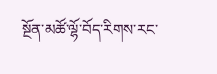སྔོན་མཚོ་ལྷོ་བོད་རིགས་རང་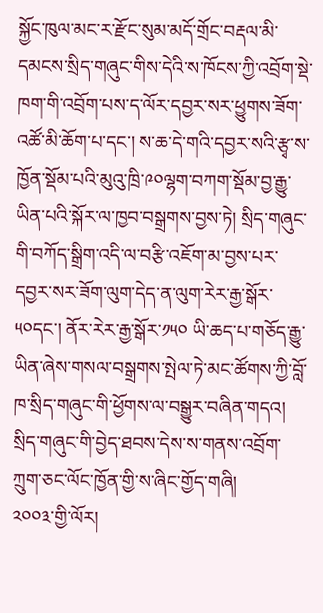སྐྱོང་ཁུལ་མང་ར་རྫོང་སུམ་མདོ་གྲོང་བརྡལ་མི་དམངས་སྲིད་གཞུང་གིས་དེའི་ས་ཁོངས་ཀྱི་འབྲོག་སྡེ་ཁག་གི་འབྲོག་པས་ད་ལོར་དབྱར་སར་ཕྱུགས་ཟོག་འཚོ་མི་ཆོག་པ་དང་། ས་ཆ་དེ་གའི་དབྱར་སའི་རྩྭ་ས་ཁྱོན་སྡོམ་པའི་མུའུ་ཁྲི་༩༠ལྷག་བཀག་སྡོམ་བྱ་རྒྱུ་ཡིན་པའི་སྐོར་ལ་ཁྱབ་བསྒྲགས་བྱས་ཏེ། སྲིད་གཞུང་གི་བཀོད་སྒྲིག་འདི་ལ་བརྩི་འཇོག་མ་བྱས་པར་དབྱར་སར་ཟོག་ལུག་དེད་ན་ལུག་རེར་རྒྱ་སྒོར་༥༠དང་། ནོར་རེར་རྒྱ་སྒོར་༡༥༠ ཡི་ཆད་པ་གཅོད་རྒྱུ་ཡིན་ཞེས་གསལ་བསྒྲགས་སྤེལ་ཏེ་མང་ཚོགས་ཀྱི་བློ་ཁ་སྲིད་གཞུང་གི་ཕྱོགས་ལ་བསྒྱུར་བཞིན་གདའ། སྲིད་གཞུང་གི་བྱེད་ཐབས་དེས་ས་གནས་འབྲོག་
ཀྲུག་ཅང་ལོང་ཁྱོན་གྱི་ས་ཞིང་གྱོད་གཞི།
༢༠༠༣་གྱི་ལོར།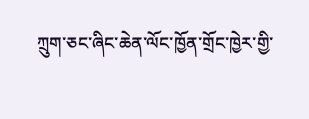ཀྲུག་ཅང་ཞིང་ཆེན་ལོང་ཁྱོན་གྲོང་ཁྱེར་གྱི་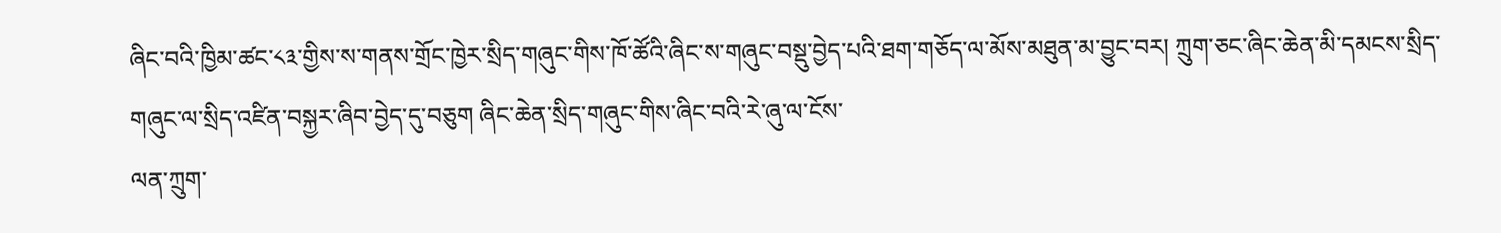ཞིང་བའི་ཁྱིམ་ཚང་༨༣་གྱིས་ས་གནས་གྲོང་ཁྱེར་སྲིད་གཞུང་གིས་ཁོ་ཚོའི་ཞིང་ས་གཞུང་བསྡུ་བྱེད་པའི་ཐག་གཅོད་ལ་མོས་མཐུན་མ་བྱུང་བར། ཀྲུག་ཅང་ཞིང་ཆེན་མི་དམངས་སྲིད་གཞུང་ལ་སྲིད་འཛིན་བསྐྱར་ཞིབ་བྱེད་དུ་བཅུག ཞིང་ཆེན་སྲིད་གཞུང་གིས་ཞིང་བའི་རེ་ཞུ་ལ་ངོས་
ལན་ཀྲུག་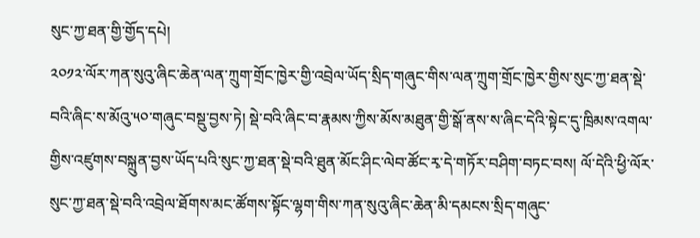སུང་ཀྱ་ཐན་གྱི་གྱོད་དཔེ།
༢༠༡༢་ལོར་ཀན་སུའུ་ཞིང་ཆེན་ལན་ཀྲུག་གྲོང་ཁྱེར་གྱི་འབྲེལ་ཡོད་སྲིད་གཞུང་གིས་ལན་ཀྲུག་གྲོང་ཁྱེར་གྱིས་སུང་ཀྱ་ཐན་སྡེ་བའི་ཞིང་ས་མོའུ་༥༠་གཞུང་བསྡུ་བྱས་ཏེ། སྡེ་བའི་ཞིང་བ་རྣམས་ཀྱིས་མོས་མཐུན་གྱི་སྒོ་ནས་ས་ཞིང་དེའི་སྟེང་དུ་ཁྲིམས་འགལ་གྱིས་འཛུགས་བསྐྲུན་བྱས་ཡོད་པའི་སུང་ཀྱ་ཐན་སྡེ་བའི་ཐུན་མོང་ཤིང་ལེབ་ཚོང་རྭ་དེ་གཏོར་བཤིག་བཏང་བས། ལོ་དེའི་ཕྱི་ལོར་སུང་ཀྱ་ཐན་སྡེ་བའི་འབྲེལ་ཐོགས་མང་ཚོགས་སྟོང་ལྷག་གིས་ཀན་སུའུ་ཞིང་ཆེན་མི་དམངས་སྲིད་གཞུང་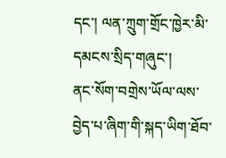དང་། ལན་ཀྲུག་གྲོང་ཁྱེར་མི་དམངས་སྲིད་གཞུང་།
ནང་སོག་བགྲེས་ཡོལ་ལས་བྱེད་པ་ཞིག་གི་སྐད་ཡིག་ཐོབ་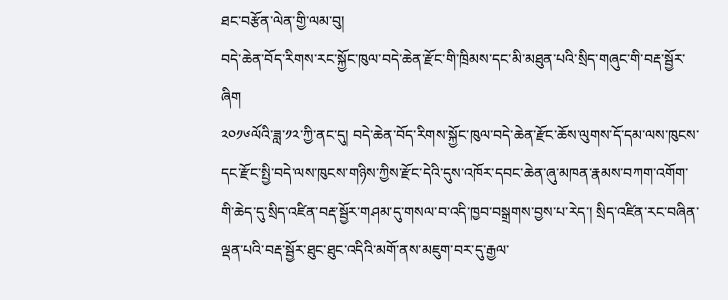ཐང་བརྩོན་ལེན་གྱི་ལམ་བུ།
བདེ་ཆེན་བོད་རིགས་རང་སྐྱོང་ཁུལ་བདེ་ཆེན་རྫོང་གི་ཁྲིམས་དང་མི་མཐུན་པའི་སྲིད་གཞུང་གི་བརྡ་སྦྱོར་ཞིག
༢༠༡༦ལོའི་ཟླ་༡༢་ཀྱི་ནང་དུ། བདེ་ཆེན་བོད་རིགས་སྐྱོང་ཁུལ་བདེ་ཆེན་རྫོང་ཆོས་ལུགས་དོ་དམ་ལས་ཁུངས་དང་རྫོང་སྤྱི་བདེ་ལས་ཁུངས་གཉིས་ཀྱིས་རྫོང་དེའི་དུས་འཁོར་དབང་ཆེན་ཞུ་མཁན་རྣམས་བཀག་འགོག་གི་ཆེད་དུ་སྲིད་འཛིན་བརྡ་སྦྱོར་གཤམ་དུ་གསལ་བ་འདི་ཁྱབ་བསྒྲགས་བྱས་པ་རེད་། སྲིད་འཛིན་རང་བཞིན་ལྡན་པའི་བརྡ་སྦྱོར་ཐུང་ཐུང་འདིའི་མགོ་ནས་མཇུག་བར་དུ་རྒྱལ་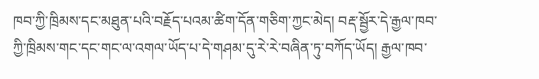ཁབ་ཀྱི་ཁྲིམས་དང་མཐུན་པའི་བརྗོད་པའམ་ཚིག་དོན་གཅིག་ཀྱང་མེད། བརྡ་སྦྱོར་དེ་རྒྱལ་ཁབ་ཀྱི་ཁྲིམས་གང་དང་གང་ལ་འགལ་ཡོད་པ་དེ་གཤམ་དུ་རེ་རེ་བཞིན་ཏུ་བཀོད་ཡོད། རྒྱལ་ཁབ་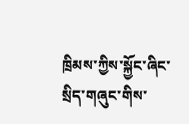ཁྲིམས་ཀྱིས་སྐྱོང་ཞིང་སྲིད་གཞུང་གིས་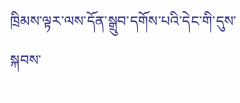ཁྲིམས་ལྟར་ལས་དོན་སྒྲུབ་དགོས་པའི་དེང་གི་དུས་སྐབས་